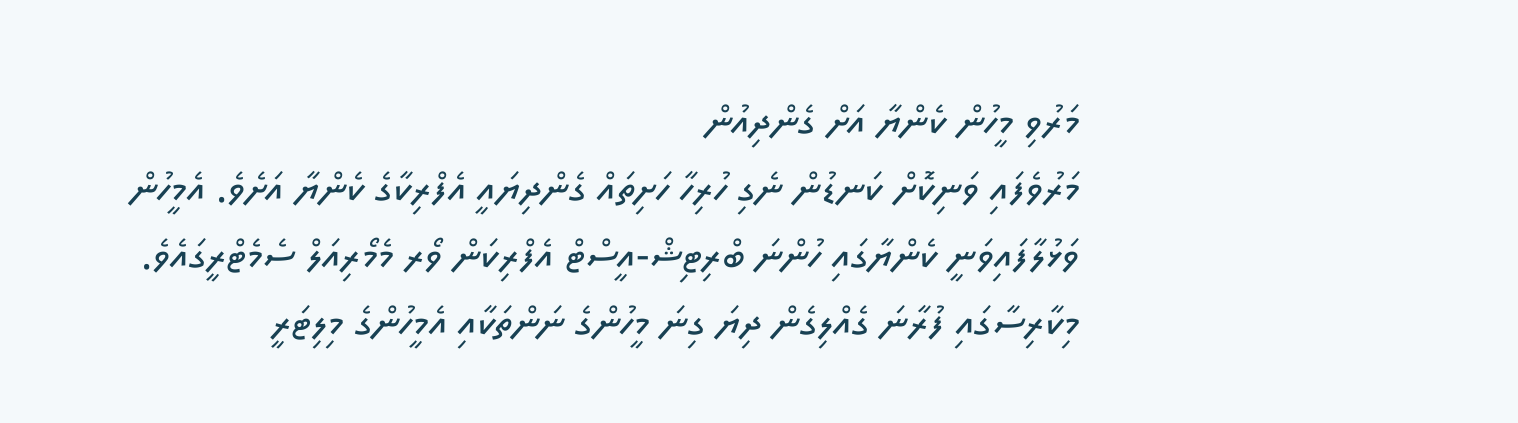މަރުވި މީހުން ކެންޔާ އަށް ގެންދިއުން
މަރުވެފައި ވަނިކޮށް ކަނޑުން ނެގި ހުރިހާ ހަށިތައް ގެންދިޔައީ އެފްރިކާގެ ކެންޔާ އަށެވެ. އެމީހުން ވަޅުލާފައިވަނީ ކެންޔާގައި ހުންނަ ބްރިޓިޝް-އީސްޓް އެފްރިކަން ވޯރ މެމޯރިއަލް ސެމެޓްރީގައެވެ. މިކާރިސާގައި ފުރާނަ ގެއްލިގެން ދިޔަ ގިނަ މީހުންގެ ނަންތަކާއި އެމީހުންގެ މިލިޓަރީ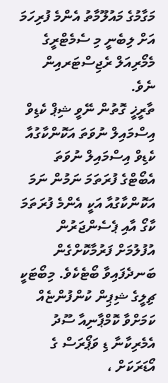މަގާމުގެ މައުލޫމާތު އެންމެ ފުރިހަމަ އަށް ލިބެނީ މި ސެމެޓްރީގެ މެމޯރިއަލް ރެޖިސްޓަރއިން ނެވެ.
ތާރީޚީ ގޮތުން ނޭވީ ޝިޕް ކެޑިވް އިސްމައިލް ނުވަތަ އަކޮންކާގުއާ
ކެޑިވް އިސްމައިލް ނުވަތަ އެބޯޓްގެ ފުރަތަމަ ނަމުން ނަމަ އަކޮންކާގުއާ އަކީ އެންމެ ފުރަތަމަ ކާގޯ އާއި ޕެސެންޖަރުން އުފުލުމަށް ފަރުމާކޮށްގެން ބަނދެފައިވާ ބޯޓެކެވެ. މިބޯޓަކީ ޗިލީގެ ޝިޕިން ކުންފުންޏެއް ކަމަށްވާ ކޮމްޕާނިއާ ސޫދު އެމެރިކާނާ ޑި ވަޕޯރަސް ގެ އޯޑަރަކަށް ،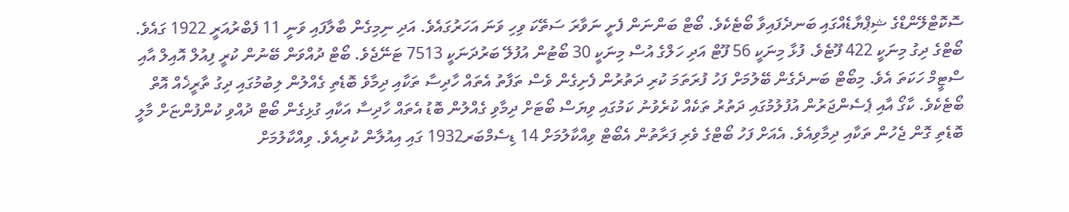ސޮކޮޓްލޭންޑްގެ ޝިޕްޔާޑެއްގައި ބަނދެފައިވާ ބޯޓެކެވެ. ބޯޓް ބަންނަން ފެށީ ނަވާރަ ސަތޭކަ ވިހި ވަނަ އަހަރުގައެވެ. އަދި ނިމިގެން ބާލާފައި ވަނީ 11 ފެބްރުއަރީ 1922 ގައެވެ. ބޯޓްގެ ދިގު މިނަކީ 422 ފޫޓެވެ. ފުޅާ މިނަކީ 56 ފޫޓް އަދި ހަލްގެ އުސް މިނަކީ 30 ބޯޓުން އުފުލޭ ބަރުދަނަކީ 7513 ޓަނޭޖެވެ. ބޯޓް ދުއްވަން ބޭނުން ކުރީ ފިއުލް އޮއިލް އާއި ސްޓީމް ހަކަތަ އެވެ. މިބޯޓް ބަނދެގެން ބޭލުމަށް ފަހު ފުރަތަމަ ކުރި ދަތުރުން ފެށިގެން ވެސް ތަފާތު އެތައް ހާދިސާ ތަކާއި ދިމާވެ ބޮޑެތި ގެއްލުން ލިބުމުގައި ދިގު ތާރީޚެއް އޮތް ބޯޓެކެވެ. ކާގޯ އާއި ޕެސެންޖަރުން އުފުލުމުގައި ދަތުރު ތަކެއް ކުރެވުނު ކަމުގައި ވިޔަސް ބޯޓަށް ދިމާވި ގެއްލުން ބޮޑު އެތައް ހާދިސާ އަކާއި ގުޅިގެން ބޯޓް ދުއްވި ކުންފުންޏަށް މާލީ ބޮޑެތި ގޮން ޖެހުން ތަކާއި ދިމާވިއެވެ. އެއަށް ފަހު ބޯޓްގެ ވެރި ފަރާތުން އެބޯޓް ވިއްކާލުމަށް 14 ޑިސެމްބަރ1932 ގައި އިއުލާން ކުރިއެވެ. ވިއްކާލުމަށް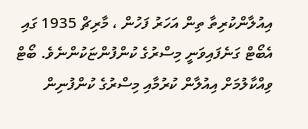އިއުލާންކުރިތާ ތިން އަހަރު ފަހުން ، މާރިޗް 1935 ގައި އެބޯޓް ގަނެފައިވަނީ މިސްރުގެ ކުންފުންޏަކުންނެވެ. ބޯޓް ވިއްކާލުމަށް އިއުލާން ކުރުމާއި މިސްރުގެ ކުންފުނިން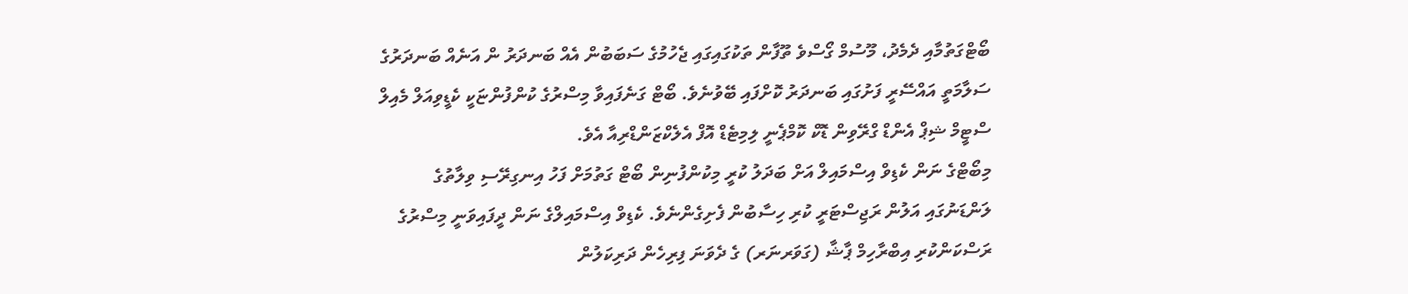ބޯޓްގަތުމާއި ދެމެދު، މޫސުމް ގޯސްވެ ތޫފާން ތަކުގައިގައި ޖެހުމުގެ ސަބަބުން އެއް ބަނދަރު ން އަނެއް ބަނދަރުގެ ސަލާމަތީ އައްސޭރީ ފަށުގައި ބަނދަރު ކޮށްފައި ބޭވުނެވެ. ބޯޓް ގަނެފައިވާ މިސްރުގެ ކުންފުންޏަކީ ކެޑީވިއަލް މެއިލް ސްޓީމް ޝިޕް އެންޑް ގްރޭވިން ޑޮކް ކޮމްޕެނީ ލިމިޓެޑް އޮފް އެލެކްޒަންޑްރިއާ އެވެ.
މިބޯޓްގެ ނަން ކެޑިވް އިސްމައިލް އަށް ބަދަލު ކުރީ މިކުންފުނިން ބޯޓް ގަތުމަށް ފަހު އިނގިރޭސި ވިލާތުގެ ލަންޑަނުގައި އަލުން ރަޖިސްޓަރީ ކުރި ހިސާބުން ފެށިގެންނެވެ. ކެޑިވް އިސްމައިލްގެ ނަން ދީފައިވަނީ މިސްރުގެ ރަސްކަންކުރި އިބްރާހިމް ޕާޝާ (ގަވަރނަރ) ގެ ދެވަނަ ފިރިހެން ދަރިކަލުން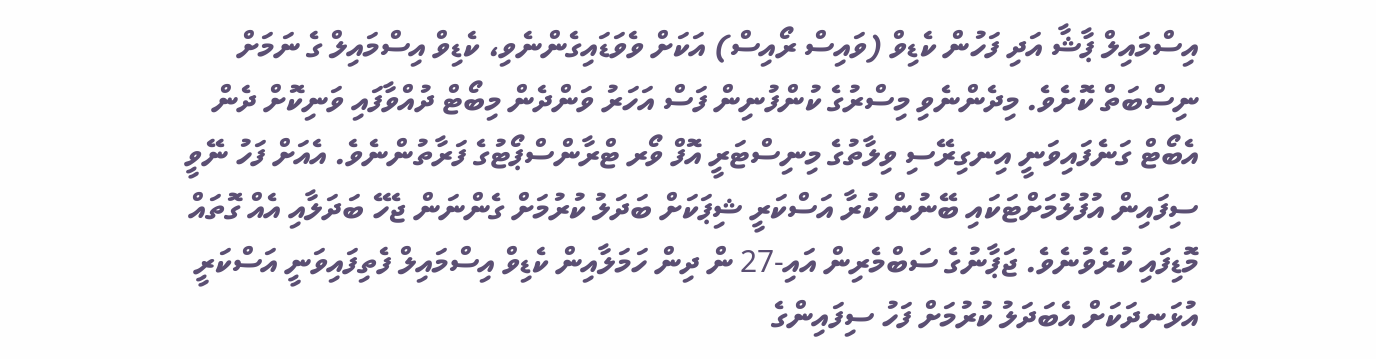އިސްމައިލް ޕާޝާ އަދި ފަހުން ކެޑިވް (ވައިސް ރޯއިސް) އަކަށް ވެވަޑައިގެންނެވި، ކެޑިވް އިސްމައިލް ގެ ނަމަށް ނިސްބަތް ކޮށެވެ. މިދެންނެވި މިސްރުގެ ކުންފުނިން ފަސް އަހަރު ވަންދެން މިބޯޓް ދުއްވާފައި ވަނިކޮށް ދެން އެބޯޓް ގަނެފައިވަނީ އިނގިރޭސި ވިލާތުގެ މިނިސްޓަރީ އޮފް ވޯރ ޓްރާންސްޕޯޓުގެ ފަރާތުންނެވެ. އެއަށް ފަހު ނޭވީ ސިފައިން އުފުލުމަށްޓަކައި ބޭނުން ކުރާ އަސްކަރީ ޝިޕަކަށް ބަދަލު ކުރުމަށް ގެންނަން ޖެހޭ ބަދަލާއި އެއް ގޮތައް މޮޑިފައި ކުރެވުނެވެ. ޖަޕާނުގެ ސަބްމެރިން އައި-27 ން ދިން ހަމަލާއިން ކެޑިވް އިސްމައިލް ފެތިފައިވަނީ އަސްކަރީ އުޅަނދަކަށް އެބަދަލު ކުރުމަށް ފަހު ސިފައިންގެ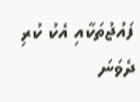ފައުޖުތަކާއި އެކު ކުރި ދެވަނަ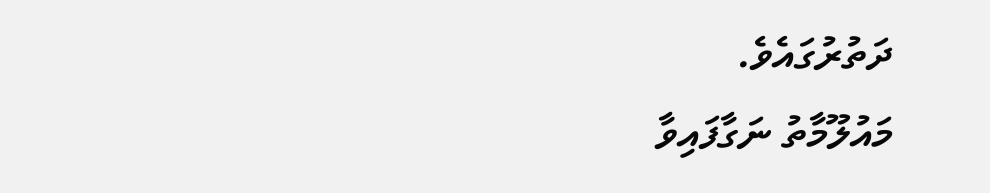ދަތުރުގައެވެ.
މައުލޫމާތު ނަގާފައިވާ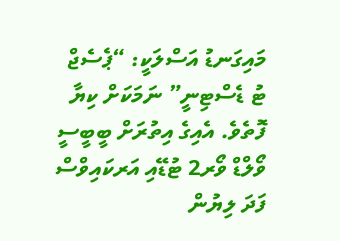މައިގަނޑު އަސްލަކީ: “ޕެސެޖް ޓު ޑެސްޓިނީ” ނަމަކަށް ކިޔާ ފޮތެވެ. އެއިގެ އިތުރަށް ބީބީސީ ވޯލްޑް ވޯރ2 ޓުޑޭއި އަރކައިވްސް ފަދަ ލިޔުން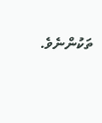ތަކުންނެވެ.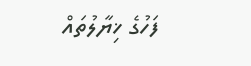ފަހުގެ ޚިޔާލުތައް